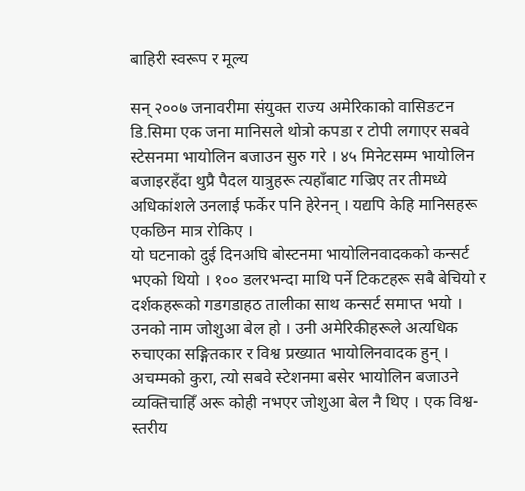बाहिरी स्वरूप र मूल्य

सन् २००७ जनावरीमा संयुक्त राज्य अमेरिकाको वासिङटन डि.सिमा एक जना मानिसले थोत्रो कपडा र टोपी लगाएर सबवे स्टेसनमा भायोलिन बजाउन सुरु गरे । ४५ मिनेटसम्म भायोलिन बजाइरहँदा थुप्रै पैदल यात्रुहरू त्यहाँबाट गज्रिए तर तीमध्ये अधिकांशले उनलाई फर्केर पनि हेरेनन् । यद्यपि केहि मानिसहरू एकछिन मात्र रोकिए ।
यो घटनाको दुई दिनअघि बोस्टनमा भायोलिनवादकको कन्सर्ट भएको थियो । १०० डलरभन्दा माथि पर्ने टिकटहरू सबै बेचियो र दर्शकहरूको गडगडाहठ तालीका साथ कन्सर्ट समाप्त भयो । उनको नाम जोशुआ बेल हो । उनी अमेरिकीहरूले अत्यधिक रुचाएका सङ्गितकार र विश्व प्रख्यात भायोलिनवादक हुन् । अचम्मको कुरा, त्यो सबवे स्टेशनमा बसेर भायोलिन बजाउने व्यक्तिचाहिँ अरू कोही नभएर जोशुआ बेल नै थिए । एक विश्व-स्तरीय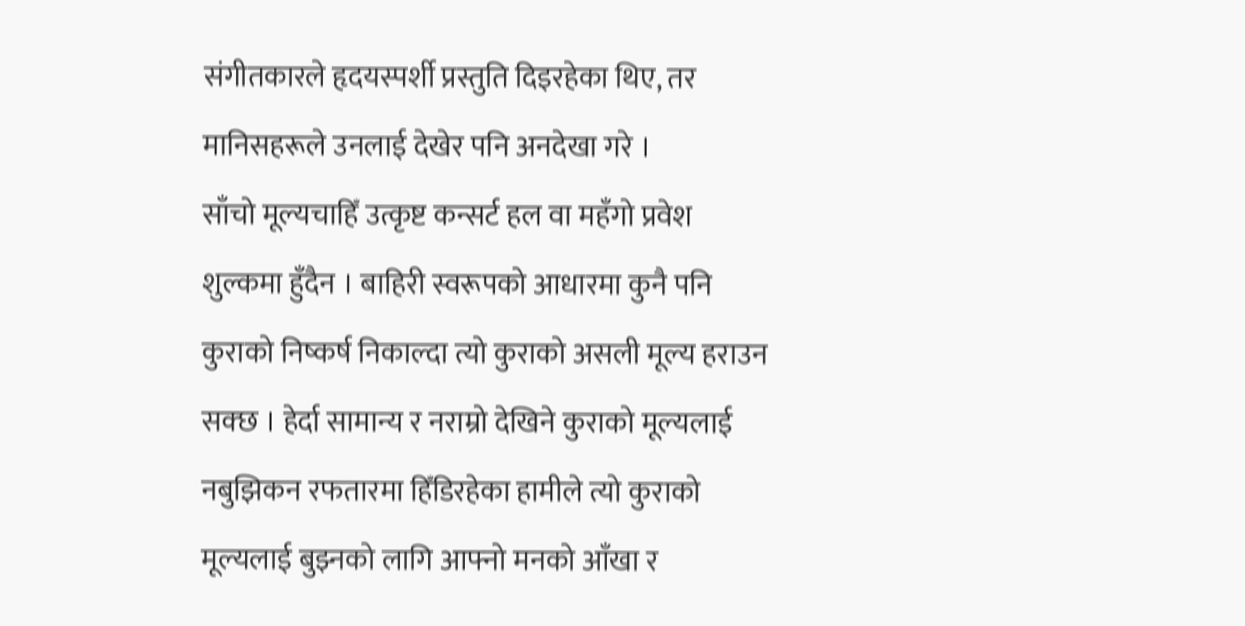संगीतकारले हृदयस्पर्शी प्रस्तुति दिइरहेका थिए, तर मानिसहरूले उनलाई देखेर पनि अनदेखा गरे ।
साँचो मूल्यचाहिँ उत्कृष्ट कन्सर्ट हल वा महँगो प्रवेश शुल्कमा हुँदैन । बाहिरी स्वरूपको आधारमा कुनै पनि कुराको निष्कर्ष निकाल्दा त्यो कुराको असली मूल्य हराउन सक्छ । हेर्दा सामान्य र नराम्रो देखिने कुराको मूल्यलाई नबुझिकन रफतारमा हिँडिरहेका हामीले त्यो कुराको मूल्यलाई बुझ्नको लागि आफ्नो मनको आँखा र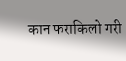कान फराकिलो गरी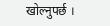खोल्नुपर्छ ।